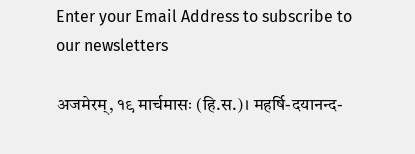Enter your Email Address to subscribe to our newsletters

अजमेरम्, १९ मार्चमासः (हि.स.)। महर्षि-दयानन्द-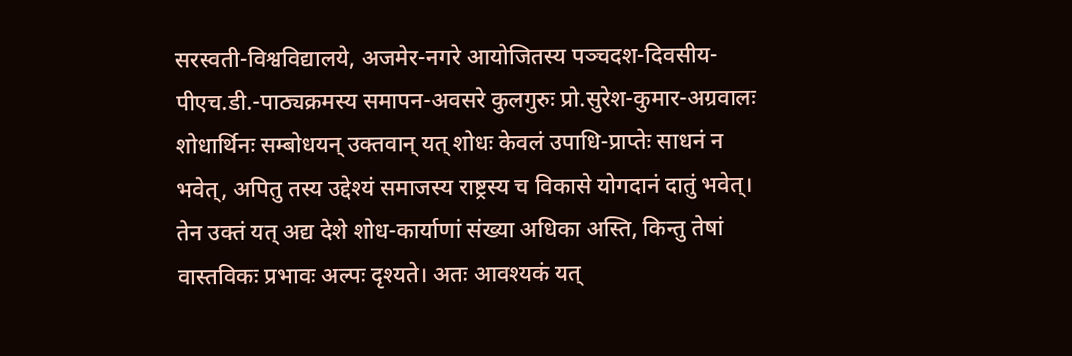सरस्वती-विश्वविद्यालये, अजमेर-नगरे आयोजितस्य पञ्चदश-दिवसीय-पीएच.डी.-पाठ्यक्रमस्य समापन-अवसरे कुलगुरुः प्रो.सुरेश-कुमार-अग्रवालः शोधार्थिनः सम्बोधयन् उक्तवान् यत् शोधः केवलं उपाधि-प्राप्तेः साधनं न भवेत्, अपितु तस्य उद्देश्यं समाजस्य राष्ट्रस्य च विकासे योगदानं दातुं भवेत्।
तेन उक्तं यत् अद्य देशे शोध-कार्याणां संख्या अधिका अस्ति, किन्तु तेषां वास्तविकः प्रभावः अल्पः दृश्यते। अतः आवश्यकं यत्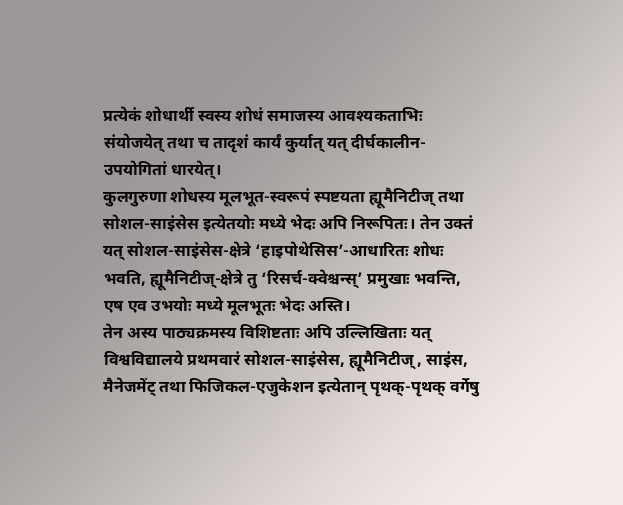प्रत्येकं शोधार्थी स्वस्य शोधं समाजस्य आवश्यकताभिः संयोजयेत् तथा च तादृशं कार्यं कुर्यात् यत् दीर्घकालीन-उपयोगितां धारयेत्।
कुलगुरुणा शोधस्य मूलभूत-स्वरूपं स्पष्टयता ह्यूमैनिटीज् तथा सोशल-साइंसेस इत्येतयोः मध्ये भेदः अपि निरूपितः। तेन उक्तं यत् सोशल-साइंसेस-क्षेत्रे ‘हाइपोथेसिस’-आधारितः शोधः भवति, ह्यूमैनिटीज्-क्षेत्रे तु ‘रिसर्च-क्वेश्चन्स्’ प्रमुखाः भवन्ति, एष एव उभयोः मध्ये मूलभूतः भेदः अस्ति।
तेन अस्य पाठ्यक्रमस्य विशिष्टताः अपि उल्लिखिताः यत् विश्वविद्यालये प्रथमवारं सोशल-साइंसेस, ह्यूमैनिटीज्, साइंस, मैनेजमेंट् तथा फिजिकल-एजुकेशन इत्येतान् पृथक्-पृथक् वर्गेषु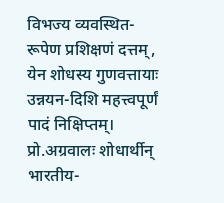विभज्य व्यवस्थित-रूपेण प्रशिक्षणं दत्तम्, येन शोधस्य गुणवत्तायाः उन्नयन-दिशि महत्त्वपूर्णं पादं निक्षिप्तम्।
प्रो.अग्रवालः शोधार्थीन् भारतीय-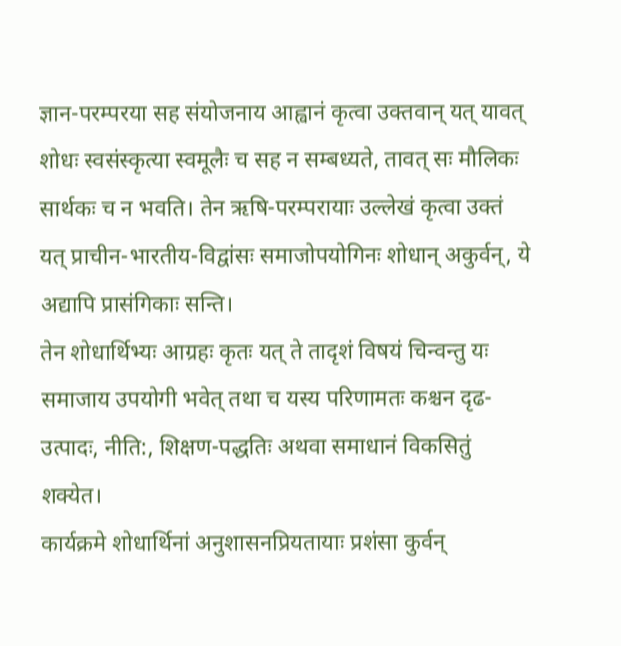ज्ञान-परम्परया सह संयोजनाय आह्वानं कृत्वा उक्तवान् यत् यावत् शोधः स्वसंस्कृत्या स्वमूलैः च सह न सम्बध्यते, तावत् सः मौलिकः सार्थकः च न भवति। तेन ऋषि-परम्परायाः उल्लेखं कृत्वा उक्तं यत् प्राचीन-भारतीय-विद्वांसः समाजोपयोगिनः शोधान् अकुर्वन्, ये अद्यापि प्रासंगिकाः सन्ति।
तेन शोधार्थिभ्यः आग्रहः कृतः यत् ते तादृशं विषयं चिन्वन्तु यः समाजाय उपयोगी भवेत् तथा च यस्य परिणामतः कश्चन दृढ-उत्पादः, नीति:, शिक्षण-पद्धतिः अथवा समाधानं विकसितुं शक्येत।
कार्यक्रमे शोधार्थिनां अनुशासनप्रियतायाः प्रशंसा कुर्वन्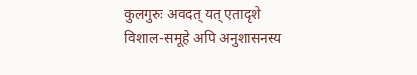कुलगुरुः अवदत् यत् एतादृशे विशाल-समूहे अपि अनुशासनस्य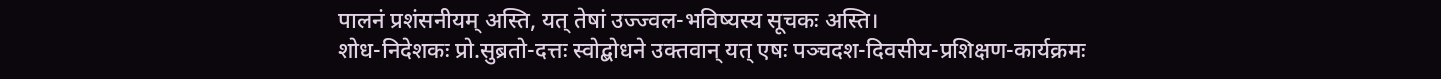पालनं प्रशंसनीयम् अस्ति, यत् तेषां उज्ज्वल-भविष्यस्य सूचकः अस्ति।
शोध-निदेशकः प्रो.सुब्रतो-दत्तः स्वोद्बोधने उक्तवान् यत् एषः पञ्चदश-दिवसीय-प्रशिक्षण-कार्यक्रमः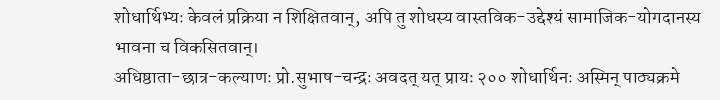शोधार्थिभ्यः केवलं प्रक्रिया न शिक्षितवान्, अपि तु शोधस्य वास्तविक-उद्देश्यं सामाजिक-योगदानस्य भावना च विकसितवान्।
अधिष्ठाता-छात्र-कल्याणः प्रो.सुभाष-चन्द्रः अवदत् यत् प्रायः २०० शोधार्थिनः अस्मिन् पाठ्यक्रमे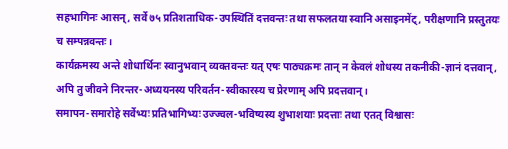सहभागिनः आसन्, सर्वे ७५ प्रतिशताधिक-उपस्थितिं दत्तवन्तः तथा सफलतया स्वानि असाइनमेंट्, परीक्षणानि प्रस्तुतयः च सम्पन्नवन्तः।
कार्यक्रमस्य अन्ते शोधार्थिनः स्वानुभवान् व्यक्तवन्तः यत् एषः पाठ्यक्रमः तान् न केवलं शोधस्य तकनीकी-ज्ञानं दत्तवान्, अपि तु जीवने निरन्तर-अध्ययनस्य परिवर्तन-स्वीकारस्य च प्रेरणाम् अपि प्रदत्तवान्।
समापन-समारोहे सर्वेभ्यः प्रतिभागिभ्यः उज्ज्वल-भविष्यस्य शुभाशयाः प्रदत्ताः तथा एतत् विश्वासः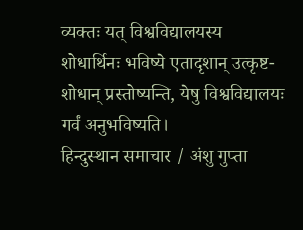व्यक्तः यत् विश्वविद्यालयस्य शोधार्थिनः भविष्ये एतादृशान् उत्कृष्ट-शोधान् प्रस्तोष्यन्ति, येषु विश्वविद्यालयः गर्वं अनुभविष्यति।
हिन्दुस्थान समाचार / अंशु गुप्ता